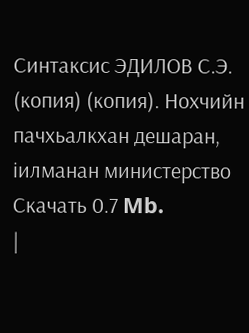Синтаксис ЭДИЛОВ С.Э. (копия) (копия). Нохчийн пачхьалкхан дешаран, iилманан министерство
Скачать 0.7 Mb.
|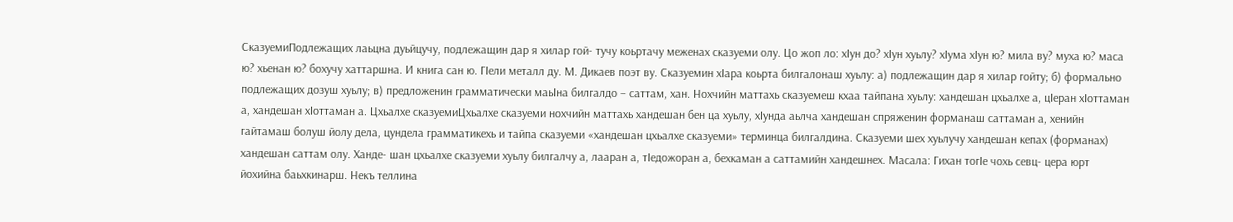СказуемиПодлежащих лаьцна дуьйцучу, подлежащин дар я хилар гой- тучу коьртачу меженах сказуеми олу. Цо жоп ло: хIун до? хIун хуьлу? хIума хIун ю? мила ву? муха ю? маса ю? хьенан ю? бохучу хаттаршна. И книга сан ю. ГIели металл ду. М. Дикаев поэт ву. Сказуемин хIара коьрта билгалонаш хуьлу: а) подлежащин дар я хилар гойту; б) формально подлежащих дозуш хуьлу; в) предложенин грамматически маьIна билгалдо – саттам, хан. Нохчийн маттахь сказуемеш кхаа тайпана хуьлу: хандешан цхьалхе а, цIеран хIоттаман а, хандешан хIоттаман а. Цхьалхе сказуемиЦхьалхе сказуеми нохчийн маттахь хандешан бен ца хуьлу, хIунда аьлча хандешан спряженин форманаш саттаман а, хенийн гайтамаш болуш йолу дела, цундела грамматикехь и тайпа сказуеми «хандешан цхьалхе сказуеми» терминца билгалдина. Сказуеми шех хуьлучу хандешан кепах (форманах) хандешан саттам олу. Ханде- шан цхьалхе сказуеми хуьлу билгалчу а, лааран а, тIедожоран а, бехкаман а саттамийн хандешнех. Масала: Гихан тогIе чохь севц- цера юрт йохийна баьхкинарш. Некъ теллина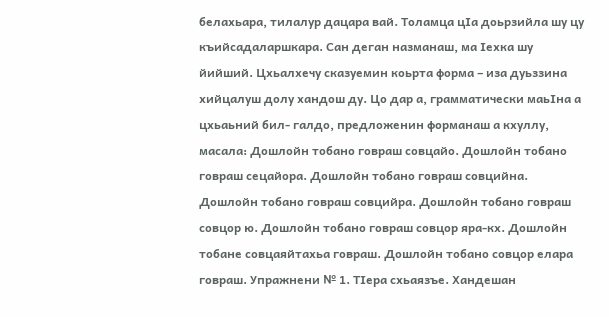белахьара, тилалур дацара вай. Толамца цIа доьрзийла шу цу къийсадаларшкара. Сан деган назманаш, ма Iехка шу йийший. Цхьалхечу сказуемин коьрта форма – иза дуьззина хийцалуш долу хандош ду. Цо дар а, грамматически маьIна а цхьаьний бил- галдо, предложенин форманаш а кхуллу, масала: Дошлойн тобано говраш совцайо. Дошлойн тобано говраш сецайора. Дошлойн тобано говраш совцийна. Дошлойн тобано говраш совцийра. Дошлойн тобано говраш совцор ю. Дошлойн тобано говраш совцор яра-кх. Дошлойн тобане совцаяйтахьа говраш. Дошлойн тобано совцор елара говраш. Упражнени № 1. ТIера схьаязъе. Хандешан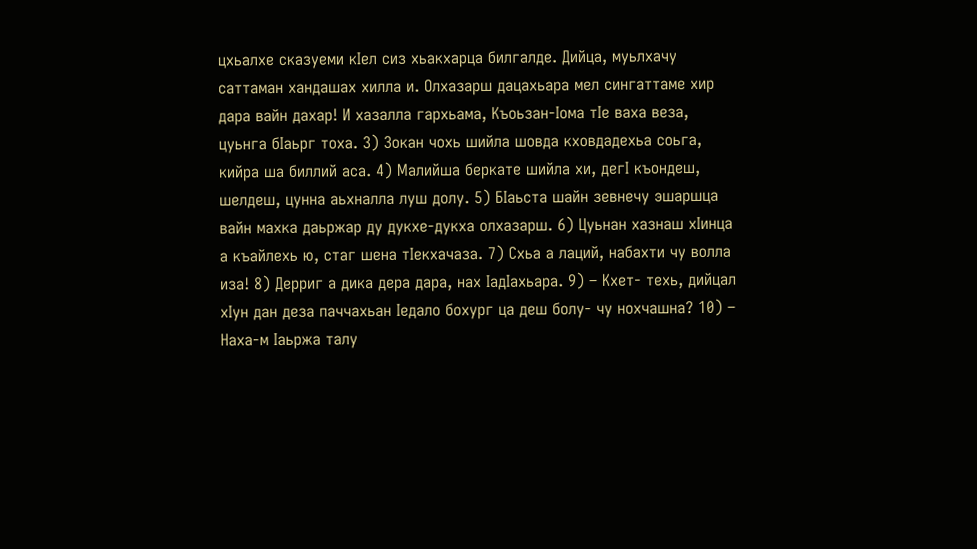цхьалхе сказуеми кIел сиз хьакхарца билгалде. Дийца, муьлхачу саттаман хандашах хилла и. Олхазарш дацахьара мел сингаттаме хир дара вайн дахар! И хазалла гархьама, Къоьзан-Iома тIе ваха веза, цуьнга бIаьрг тоха. 3) Зокан чохь шийла шовда кховдадехьа соьга, кийра ша биллий аса. 4) Малийша беркате шийла хи, дегI къондеш, шелдеш, цунна аьхналла луш долу. 5) БIаьста шайн зевнечу эшаршца вайн махка даьржар ду дукхе-дукха олхазарш. 6) Цуьнан хазнаш хIинца а къайлехь ю, стаг шена тIекхачаза. 7) Схьа а лаций, набахти чу волла иза! 8) Дерриг а дика дера дара, нах IадIахьара. 9) – Кхет- техь, дийцал хIун дан деза паччахьан Iедало бохург ца деш болу- чу нохчашна? 10) – Наха-м Iаьржа талу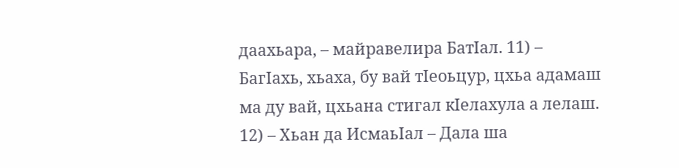даахьара, – майравелира БатIал. 11) – БагIахь, хьаха, бу вай тIеоьцур, цхьа адамаш ма ду вай, цхьана стигал кIелахула а лелаш. 12) – Хьан да ИсмаьIал – Дала ша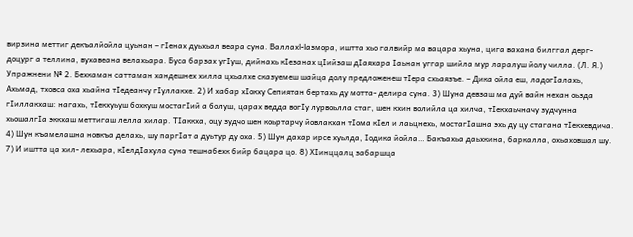вирзина меттиг декъалйойла цуьнан – гIенах дуьхьал веара суна. ВаллахI-Iазмора, иштта хьо галвийр ма вацара хьуна, цига вахана билггал дерг-доцург а теллина, вухавеана велахьара. Буса барзах угIуш, дийнахь кIезанах цIийзаш дIаяхара Iаьнан уггар шийла мур ларалуш йолу чилла. (Л. Я.) Упражнени № 2. Бехкаман саттаман хандешнех хилла цхьалхе сказуемеш шайца долу предложенеш тIера схьаязъе. – Дика ойла еш, ладогIалахь, Ахьмад, тховса оха хьайна тIедеанчу гIуллакхе. 2) И хабар хIокху Сепиятан бертахь ду мотта- делира суна. 3) Шуна девзаш ма дуй вайн нехан оьзда гIиллакхаш: нагахь, тIекхуьуш бохкуш мостагIий а болуш, царах ведда вогIу лурвоьлла стаг, шен кхин волийла ца хилча, тIекхаьчначу зудчунна хьошалгIа эккхаш меттигаш лелла хилар. ТIаккха, оцу зудчо шен коьртарчу йовлакхан тIома кIел и лаьцнехь, мостагIашна эхь ду цу стагана тIекхевдича. 4) Шун къамелашна новкъа делахь, шу паргIат а дуьтур ду оха. 5) Шун дахар ирсе хуьлда, Iодика йойла… Бакъахьа даьхкина, баркалла, охьаховшал шу. 7) И иштта ца хил- лехьара, кIелдIахула суна тешнабехк бийр бацара цо. 8) ХIинццалц забаршца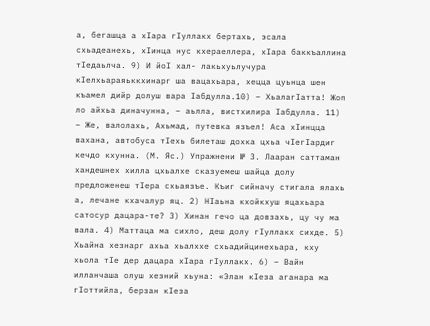а, бегашца а хIара гIуллакх бертахь, эсала схьадеанехь, хIинца нус кхераеллера, хIара баккъаллина тIедаьлча. 9) И йоI хал- лакьхуьлучура кIелхьараяьккхинарг ша вацахьара, хецца цуьнца шен къамел дийр долуш вара Iабдулла.10) – ХьалагIатта! Жоп ло айхьа диначунна, – аьлла, вистхилира Iабдулла. 11) – Же, валолахь, Ахьмад, путевка язъел! Аса хIинцца вахана, автобуса тIехь билеташ дохка цхьа чIегIардиг кечдо кхунна. (М. Яс.) Упражнени № 3. Лааран саттаман хандешнех хилла цхьалхе сказуемеш шайца долу предложенеш тIера схьаязъе. Къиг сийначу стигала ялахь а, лечане кхачалур яц. 2) НIаьна кхойкхуш яцахьара сатосур дацара-те? 3) Хинан гечо ца довзахь, цу чу ма вала. 4) Маттаца ма сихло, деш долу гIуллакх сихде. 5) Хьайна хезнарг ахьа хьалххе схьадийцинехьара, кху хьола тIе дер дацара хIара гIуллакх. 6) – Вайн илланчаша олуш хезний хьуна: «Элан кIеза аганара ма гIоттийла, берзан кIеза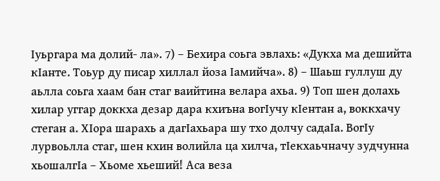Iуьргара ма долий- ла». 7) – Бехира соьга эвлахь: «Дукха ма дешийта кIанте. Тоьур ду писар хиллал йоза Iамийча». 8) – Шаьш гуллуш ду аьлла соьга хаам бан стаг ваийтина велара ахьа. 9) Топ шен долахь хилар уггар доккха дезар дара кхиъна вогIучу кIентан а, воккхачу стеган а. ХIора шарахь а дагIахьара шу тхо долчу садаIа. ВогIу лурвоьлла стаг, шен кхин волийла ца хилча, тIекхаьчначу зудчунна хьошалгIа – Хьоме хьеший! Аса веза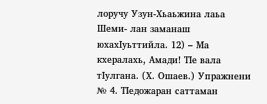лоручу Узун-Хьаьжина лаьа Шеми- лан заманаш юхахIуьттийла. 12) – Ма кхералахь, Амади! ТIе вала тIулгана. (Х. Ошаев.) Упражнени № 4. ТIедожаран саттаман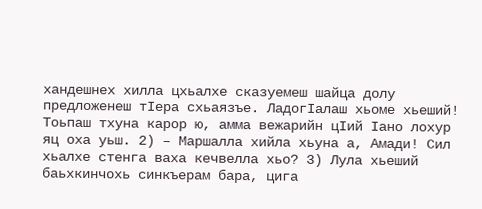хандешнех хилла цхьалхе сказуемеш шайца долу предложенеш тIера схьаязъе. ЛадогIалаш хьоме хьеший! Тоьпаш тхуна карор ю, амма вежарийн цIий Iано лохур яц оха уьш. 2) – Маршалла хийла хьуна а, Амади! Сил хьалхе стенга ваха кечвелла хьо? 3) Лула хьеший баьхкинчохь синкъерам бара, цига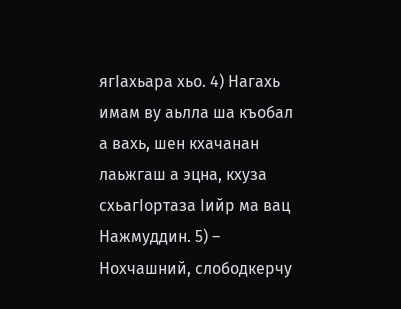ягIахьара хьо. 4) Нагахь имам ву аьлла ша къобал а вахь, шен кхачанан лаьжгаш а эцна, кхуза схьагIортаза Iийр ма вац Нажмуддин. 5) – Нохчашний, слободкерчу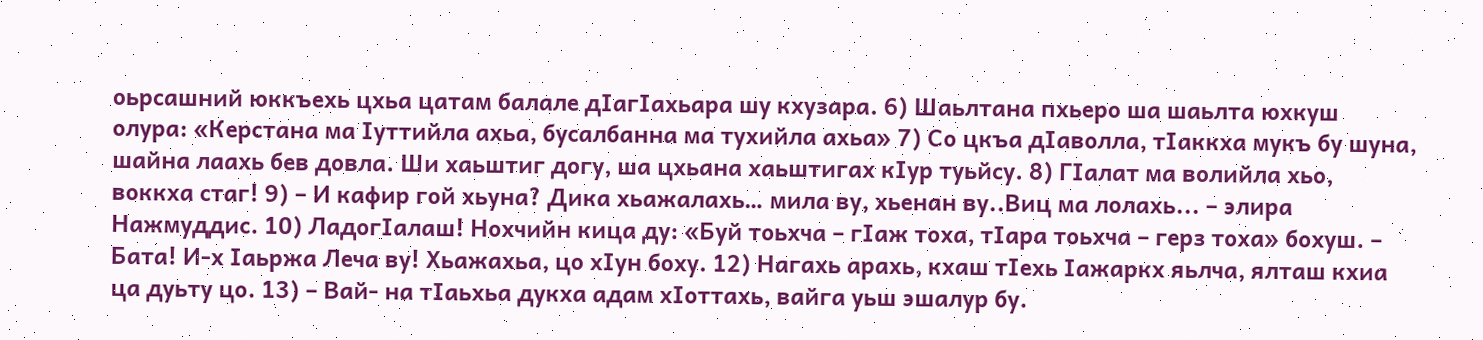оьрсашний юккъехь цхьа цатам балале дIагIахьара шу кхузара. 6) Шаьлтана пхьеро ша шаьлта юхкуш олура: «Керстана ма Iуттийла ахьа, бусалбанна ма тухийла ахьа» 7) Со цкъа дIаволла, тIаккха мукъ бу шуна, шайна лаахь бев довла. Ши хаьштиг догу, ша цхьана хаьштигах кIур туьйсу. 8) ГIалат ма волийла хьо, воккха стаг! 9) – И кафир гой хьуна? Дика хьажалахь… мила ву, хьенан ву..Виц ма лолахь... – элира Нажмуддис. 10) ЛадогIалаш! Нохчийн кица ду: «Буй тоьхча – гIаж тоха, тIара тоьхча – герз тоха» бохуш. – Бата! И-х Iаьржа Леча ву! Хьажахьа, цо хIун боху. 12) Нагахь арахь, кхаш тIехь Iажаркх яьлча, ялташ кхиа ца дуьту цо. 13) – Вай- на тIаьхьа дукха адам хIоттахь, вайга уьш эшалур бу.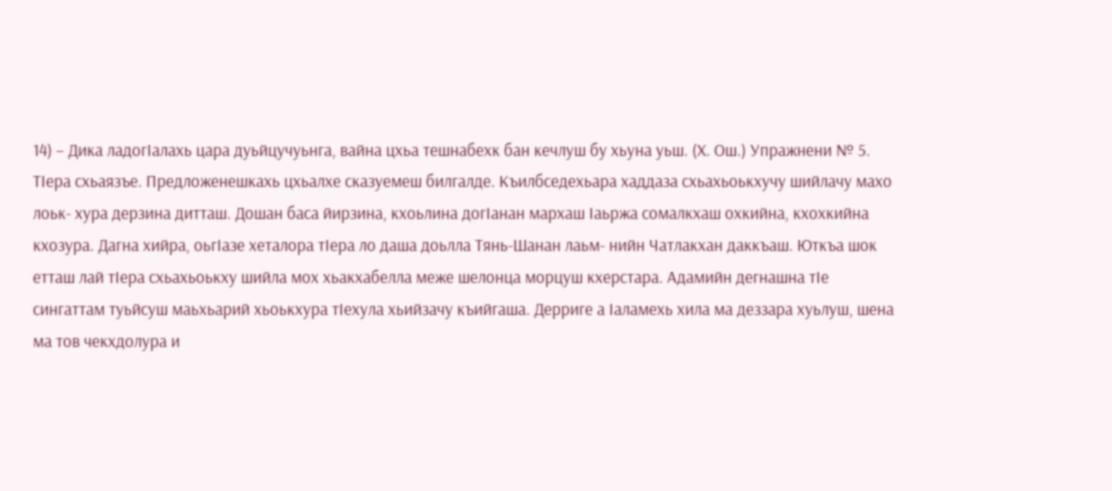14) – Дика ладогIалахь цара дуьйцучуьнга, вайна цхьа тешнабехк бан кечлуш бу хьуна уьш. (Х. Ош.) Упражнени № 5. ТIера схьаязъе. Предложенешкахь цхьалхе сказуемеш билгалде. Къилбседехьара хаддаза схьахьоькхучу шийлачу махо лоьк- хура дерзина дитташ. Дошан баса йирзина, кхоьлина догIанан мархаш Iаьржа сомалкхаш охкийна, кхохкийна кхозура. Дагна хийра, оьгIазе хеталора тIера ло даша доьлла Тянь-Шанан лаьм- нийн Чатлакхан даккъаш. Юткъа шок етташ лай тIера схьахьоькху шийла мох хьакхабелла меже шелонца морцуш кхерстара. Адамийн дегнашна тIе сингаттам туьйсуш маьхьарий хьоькхура тIехула хьийзачу къийгаша. Дерриге а Iаламехь хила ма деззара хуьлуш, шена ма тов чекхдолура и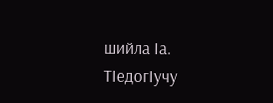шийла Iа. ТIедогIучу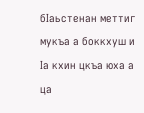бIаьстенан меттиг мукъа а боккхуш и Iа кхин цкъа юха а ца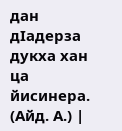дан дIадерза дукха хан ца йисинера. (Айд. А.) |